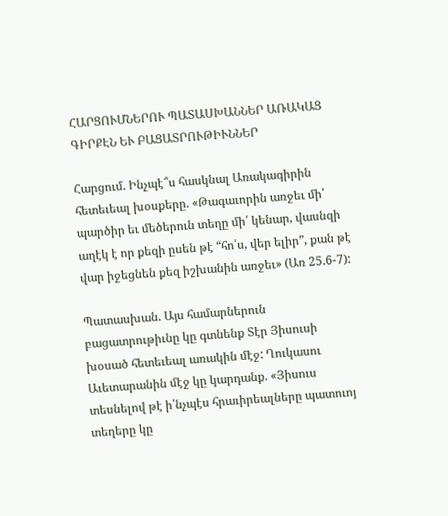ՀԱՐՑՈՒՄՆԵՐՈՒ ՊԱՏԱՍԽԱՆՆԵՐ ԱՌԱԿԱՑ ԳԻՐՔԷՆ ԵՒ ԲԱՑԱՏՐՈՒԹԻՒՆՆԵՐ

Հարցում. Ինչպէ՞ս հասկնալ Առակագիրին հետեւեալ խօսքերը. «Թագաւորին առջեւ մի՛ պարծիր եւ մեծերուն տեղը մի՛ կենար, վասնզի աղէկ է որ քեզի ըսեն թէ “հո՛ս, վեր ելիր”, քան թէ վար իջեցնեն քեզ իշխանին առջեւ» (Առ 25.6-7):

Պատասխան. Այս համարներուն բացատրութիւնը կը գտնենք Տէր Յիսուսի խօսած հետեւեալ առակին մէջ: Ղուկասու Աւետարանին մէջ կը կարդանք. «Յիսուս տեսնելով թէ ի՛նչպէս հրաւիրեալները պատուոյ տեղերը կը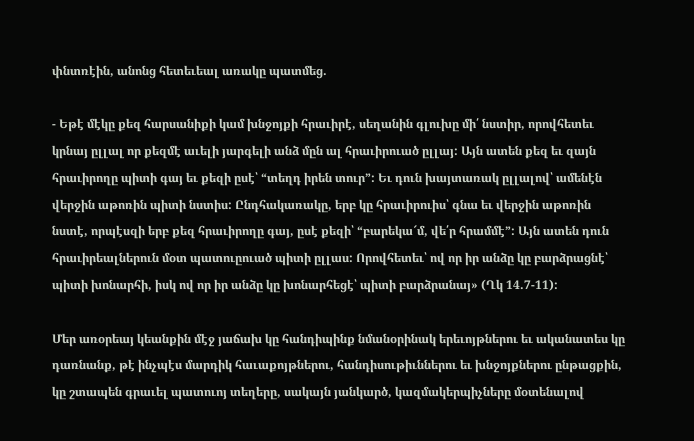փնտռէին, անոնց հետեւեալ առակը պատմեց.

- Եթէ մէկը քեզ հարսանիքի կամ խնջոյքի հրաւիրէ, սեղանին գլուխը մի՛ նստիր, որովհետեւ կրնայ ըլլալ որ քեզմէ աւելի յարգելի անձ մըն ալ հրաւիրուած ըլլայ: Այն ատեն քեզ եւ զայն հրաւիրողը պիտի գայ եւ քեզի ըսէ՝ “տեղդ իրեն տուր”: Եւ դուն խայտառակ ըլլալով՝ ամենէն վերջին աթոռին պիտի նստիս: Ընդհակառակը, երբ կը հրաւիրուիս՝ գնա եւ վերջին աթոռին նստէ, որպէսզի երբ քեզ հրաւիրողը գայ, ըսէ քեզի՝ “բարեկա՜մ, վե՛ր հրամմէ”: Այն ատեն դուն հրաւիրեալներուն մօտ պատուըուած պիտի ըլլաս: Որովհետեւ՝ ով որ իր անձը կը բարձրացնէ՝ պիտի խոնարհի, իսկ ով որ իր անձը կը խոնարհեցէ՝ պիտի բարձրանայ» (Ղկ 14.7-11):

Մեր առօրեայ կեանքին մէջ յաճախ կը հանդիպինք նմանօրինակ երեւոյթներու եւ ականատես կը դառնանք, թէ ինչպէս մարդիկ հաւաքոյթներու, հանդիսութիւններու եւ խնջոյքներու ընթացքին, կը շտապեն գրաւել պատուոյ տեղերը, սակայն յանկարծ, կազմակերպիչները մօտենալով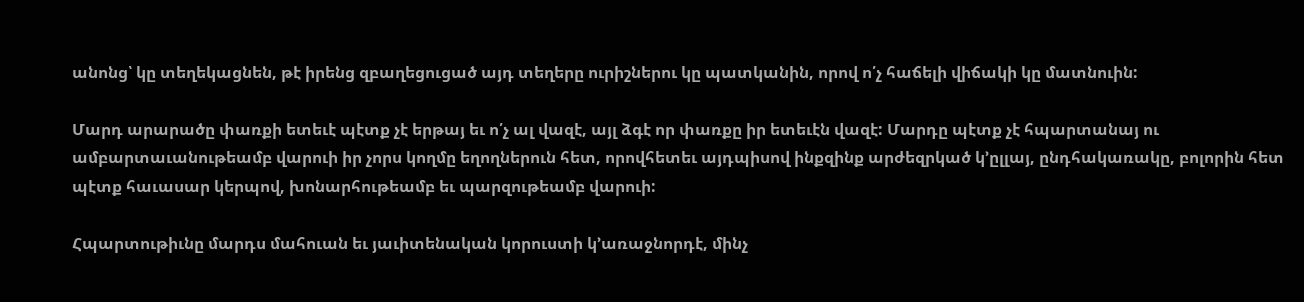անոնց՝ կը տեղեկացնեն, թէ իրենց զբաղեցուցած այդ տեղերը ուրիշներու կը պատկանին, որով ո՛չ հաճելի վիճակի կը մատնուին:

Մարդ արարածը փառքի ետեւէ պէտք չէ երթայ եւ ո՛չ ալ վազէ, այլ ձգէ որ փառքը իր ետեւէն վազէ: Մարդը պէտք չէ հպարտանայ ու ամբարտաւանութեամբ վարուի իր չորս կողմը եղողներուն հետ, որովհետեւ այդպիսով ինքզինք արժեզրկած կ՚ըլլայ, ընդհակառակը, բոլորին հետ պէտք հաւասար կերպով, խոնարհութեամբ եւ պարզութեամբ վարուի:

Հպարտութիւնը մարդս մահուան եւ յաւիտենական կորուստի կ՚առաջնորդէ, մինչ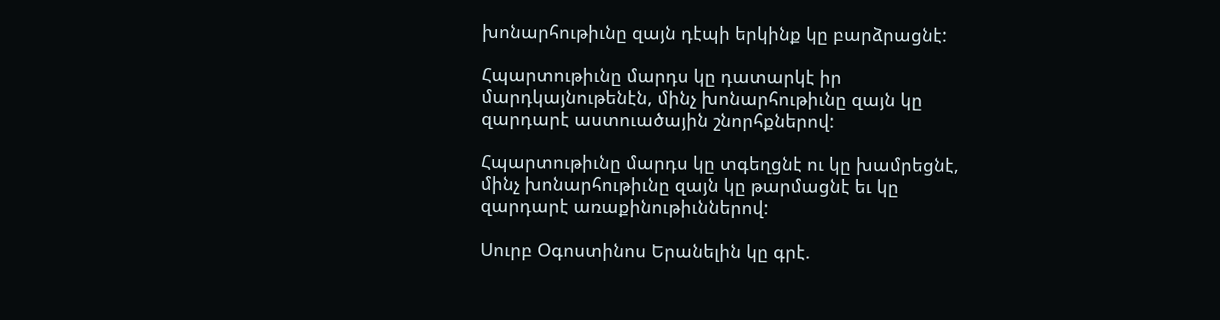խոնարհութիւնը զայն դէպի երկինք կը բարձրացնէ:

Հպարտութիւնը մարդս կը դատարկէ իր մարդկայնութենէն, մինչ խոնարհութիւնը զայն կը զարդարէ աստուածային շնորհքներով:

Հպարտութիւնը մարդս կը տգեղցնէ ու կը խամրեցնէ, մինչ խոնարհութիւնը զայն կը թարմացնէ եւ կը զարդարէ առաքինութիւններով:

Սուրբ Օգոստինոս Երանելին կը գրէ.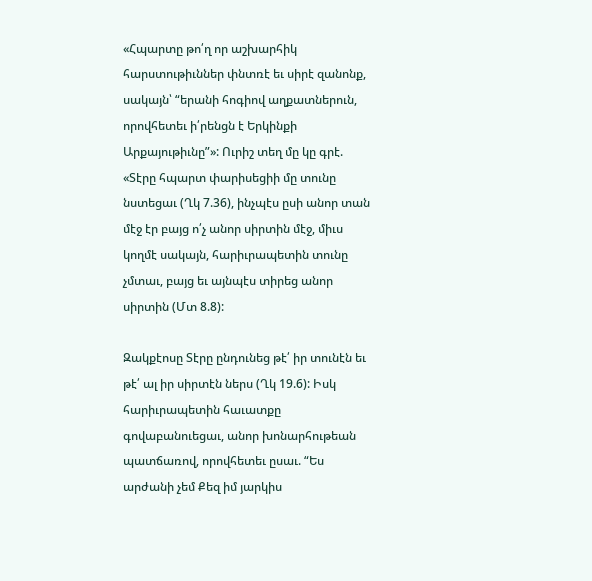«Հպարտը թո՛ղ որ աշխարհիկ հարստութիւններ փնտռէ եւ սիրէ զանոնք, սակայն՝ “երանի հոգիով աղքատներուն, որովհետեւ ի՛րենցն է Երկինքի Արքայութիւնը”»: Ուրիշ տեղ մը կը գրէ. «Տէրը հպարտ փարիսեցիի մը տունը նստեցաւ (Ղկ 7.36), ինչպէս ըսի անոր տան մէջ էր բայց ո՛չ անոր սիրտին մէջ, միւս կողմէ սակայն, հարիւրապետին տունը չմտաւ, բայց եւ այնպէս տիրեց անոր սիրտին (Մտ 8.8):

Զակքէոսը Տէրը ընդունեց թէ՛ իր տունէն եւ թէ՛ ալ իր սիրտէն ներս (Ղկ 19.6): Իսկ հարիւրապետին հաւատքը գովաբանուեցաւ, անոր խոնարհութեան պատճառով, որովհետեւ ըսաւ. “Ես արժանի չեմ Քեզ իմ յարկիս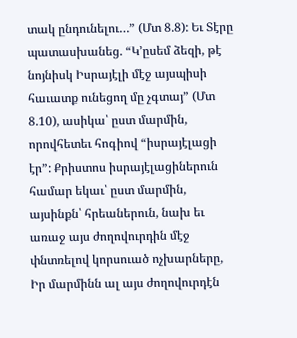տակ ընդունելու…” (Մտ 8.8): Եւ Տէրը պատասխանեց. “Կ՚ըսեմ ձեզի, թէ նոյնիսկ Իսրայէլի մէջ այսպիսի հաւատք ունեցող մը չգտայ” (Մտ 8.10), ասիկա՝ ըստ մարմին, որովհետեւ հոգիով “իսրայէլացի էր”: Քրիստոս իսրայէլացիներուն համար եկաւ՝ ըստ մարմին, այսինքն՝ հրեաներուն, նախ եւ առաջ այս ժողովուրդին մէջ փնտռելով կորսուած ոչխարները, Իր մարմինն ալ այս ժողովուրդէն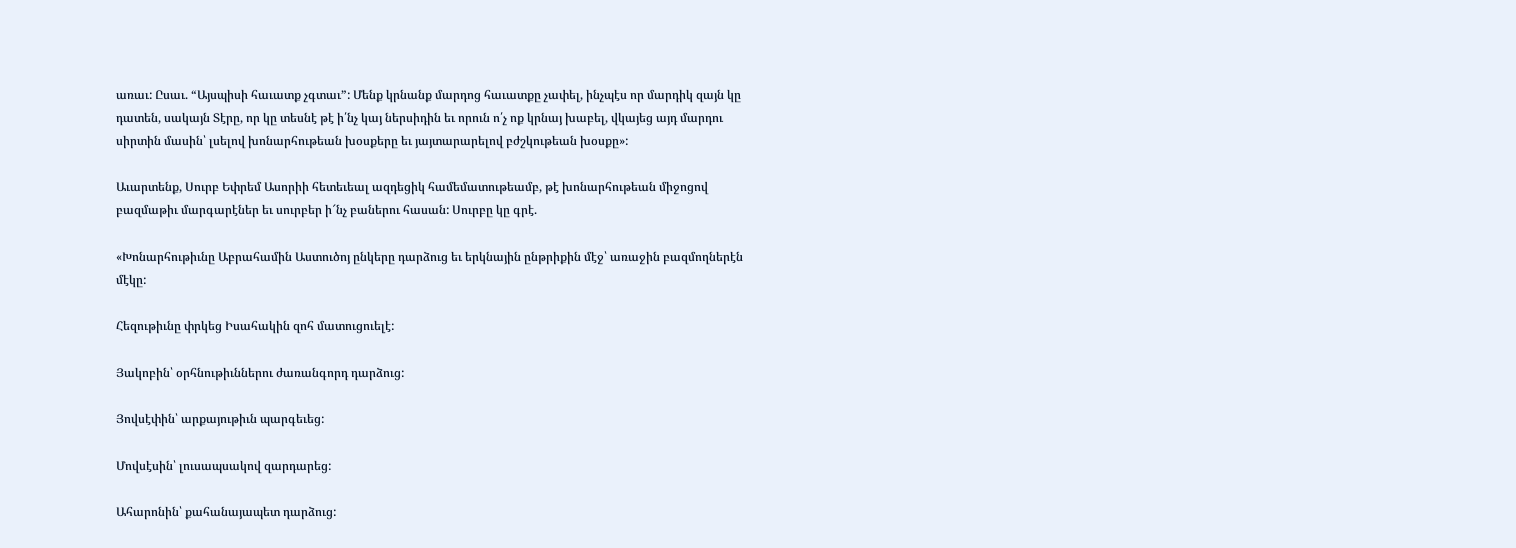առաւ: Ըսաւ. “Այսպիսի հաւատք չգտաւ”: Մենք կրնանք մարդոց հաւատքը չափել, ինչպէս որ մարդիկ զայն կը դատեն, սակայն Տէրը, որ կը տեսնէ թէ ի՛նչ կայ ներսիդին եւ որուն ո՛չ ոք կրնայ խաբել, վկայեց այդ մարդու սիրտին մասին՝ լսելով խոնարհութեան խօսքերը եւ յայտարարելով բժշկութեան խօսքը»:

Աւարտենք, Սուրբ Եփրեմ Ասորիի հետեւեալ ազդեցիկ համեմատութեամբ, թէ խոնարհութեան միջոցով բազմաթիւ մարգարէներ եւ սուրբեր ի՜նչ բաներու հասան: Սուրբը կը գրէ.

«Խոնարհութիւնը Աբրահամին Աստուծոյ ընկերը դարձուց եւ երկնային ընթրիքին մէջ՝ առաջին բազմողներէն մէկը:

Հեզութիւնը փրկեց Իսահակին զոհ մատուցուելէ:

Յակոբին՝ օրհնութիւններու ժառանգորդ դարձուց:

Յովսէփին՝ արքայութիւն պարգեւեց:

Մովսէսին՝ լուսապսակով զարդարեց:

Ահարոնին՝ քահանայապետ դարձուց: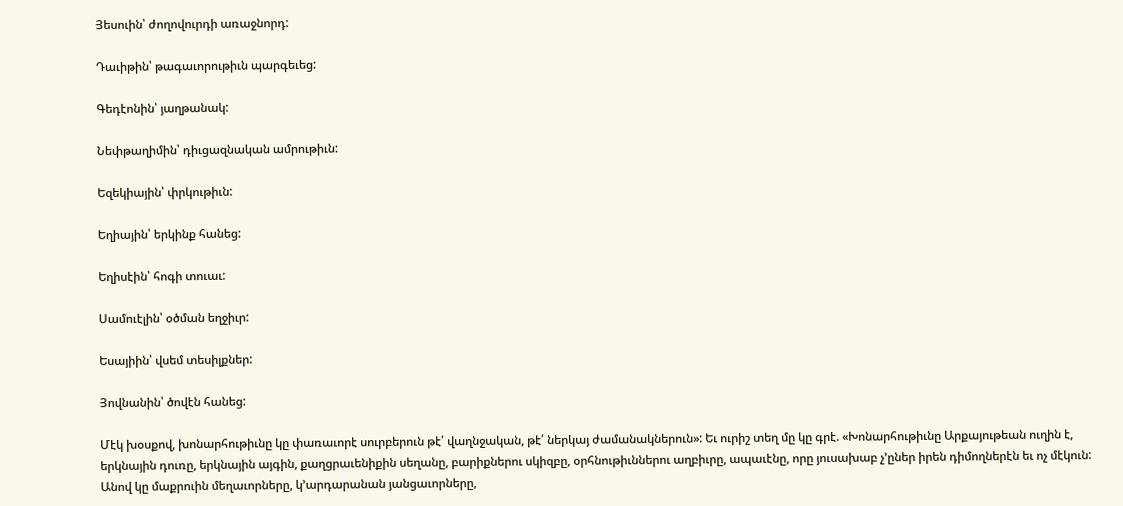Յեսուին՝ ժողովուրդի առաջնորդ:

Դաւիթին՝ թագաւորութիւն պարգեւեց:

Գեդէոնին՝ յաղթանակ:

Նեփթաղիմին՝ դիւցազնական ամրութիւն:

Եզեկիային՝ փրկութիւն:

Եղիային՝ երկինք հանեց:

Եղիսէին՝ հոգի տուաւ:

Սամուէլին՝ օծման եղջիւր:

Եսայիին՝ վսեմ տեսիլքներ:

Յովնանին՝ ծովէն հանեց:

Մէկ խօսքով, խոնարհութիւնը կը փառաւորէ սուրբերուն թէ՛ վաղնջական, թէ՛ ներկայ ժամանակներուն»: Եւ ուրիշ տեղ մը կը գրէ. «Խոնարհութիւնը Արքայութեան ուղին է, երկնային դուռը, երկնային այգին, քաղցրաւենիքին սեղանը, բարիքներու սկիզբը, օրհնութիւններու աղբիւրը, ապաւէնը, որը յուսախաբ չ՚ըներ իրեն դիմողներէն եւ ոչ մէկուն: Անով կը մաքրուին մեղաւորները, կ՚արդարանան յանցաւորները,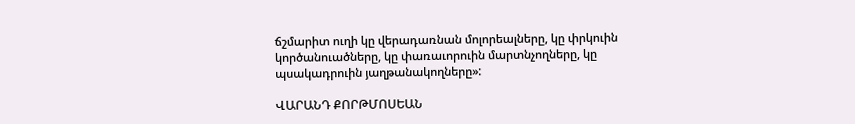ճշմարիտ ուղի կը վերադառնան մոլորեալները, կը փրկուին կործանուածները, կը փառաւորուին մարտնչողները, կը պսակադրուին յաղթանակողները»:

ՎԱՐԱՆԴ ՔՈՐԹՄՈՍԵԱՆ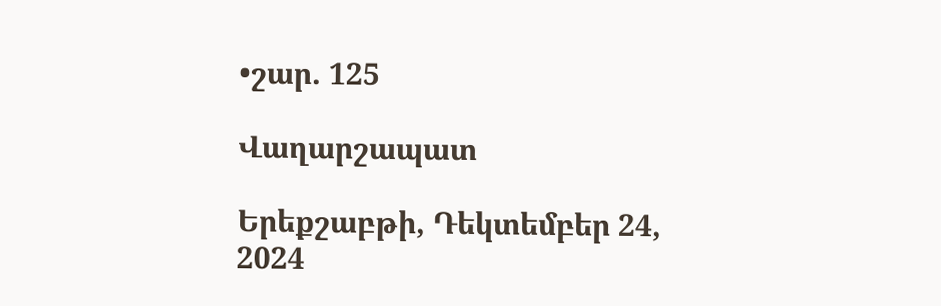•շար. 125

Վաղարշապատ

Երեքշաբթի, Դեկտեմբեր 24, 2024